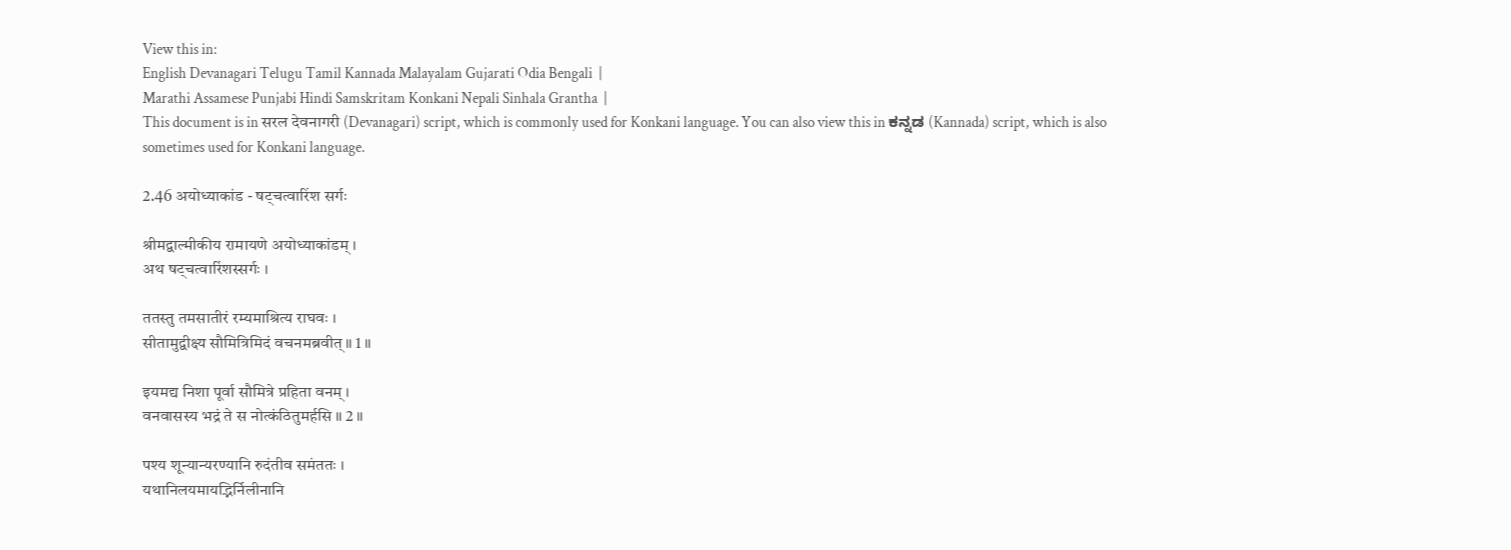View this in:
English Devanagari Telugu Tamil Kannada Malayalam Gujarati Odia Bengali  |
Marathi Assamese Punjabi Hindi Samskritam Konkani Nepali Sinhala Grantha  |
This document is in सरल देवनागरी (Devanagari) script, which is commonly used for Konkani language. You can also view this in ಕನ್ನಡ (Kannada) script, which is also sometimes used for Konkani language.

2.46 अयोध्याकांड - षट्चत्वारिंश सर्गः

श्रीमद्वाल्मीकीय रामायणे अयोध्याकांडम् ।
अथ षट्चत्वारिंशस्सर्गः ।

ततस्तु तमसातीरं रम्यमाश्रित्य राघवः ।
सीतामुद्वीक्ष्य सौमित्रिमिदं वचनमब्रवीत् ॥ 1 ॥

इयमद्य निशा पूर्वा सौमित्रे प्रहिता वनम् ।
वनवासस्य भद्रं ते स नोत्कंठितुमर्हसि ॥ 2 ॥

पश्य शून्यान्यरण्यानि रुदंतीव समंततः ।
यथानिलयमायद्भिर्निलीनानि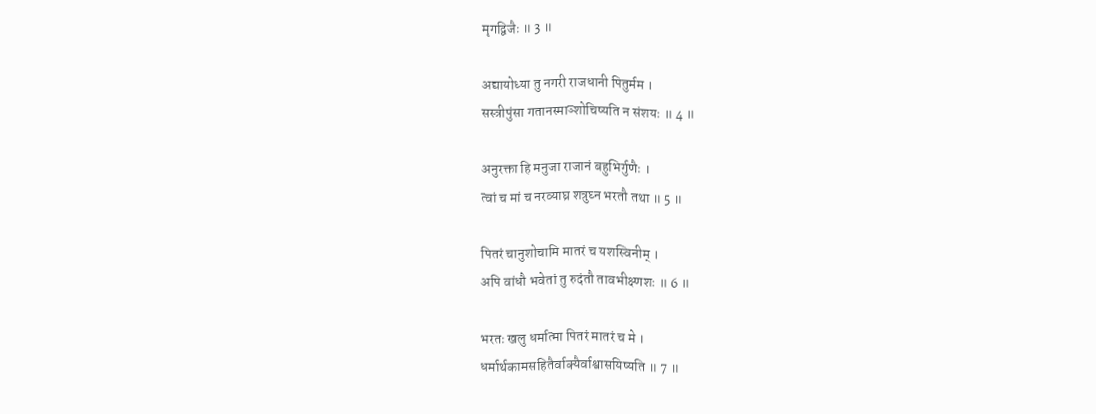मृगद्विजैः ॥ 3 ॥

अद्यायोध्या तु नगरी राजधानी पितुर्मम ।
सस्त्रीपुंसा गतानस्माञ्शोचिष्यति न संशयः ॥ 4 ॥

अनुरक्ता हि मनुजा राजानं बहुभिर्गुणैः ।
त्वां च मां च नरव्याघ्र शत्रुघ्न भरतौ तथा ॥ 5 ॥

पितरं चानुशोचामि मातरं च यशस्विनीम् ।
अपि वांधौ भवेतां तु रुदंतौ तावभीक्ष्णशः ॥ 6 ॥

भरतः खलु धर्मात्मा पितरं मातरं च मे ।
धर्मार्थकामसहितैर्वाक्यैर्वाश्वासयिष्यति ॥ 7 ॥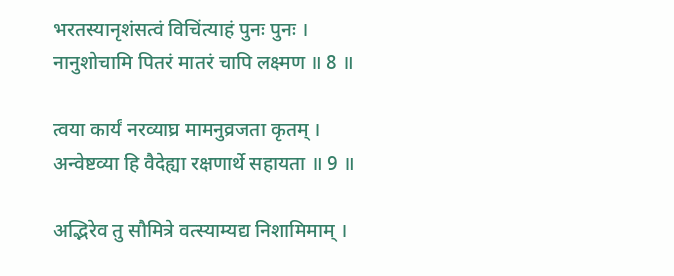भरतस्यानृशंसत्वं विचिंत्याहं पुनः पुनः ।
नानुशोचामि पितरं मातरं चापि लक्ष्मण ॥ 8 ॥

त्वया कार्यं नरव्याघ्र मामनुव्रजता कृतम् ।
अन्वेष्टव्या हि वैदेह्या रक्षणार्थे सहायता ॥ 9 ॥

अद्भिरेव तु सौमित्रे वत्स्याम्यद्य निशामिमाम् ।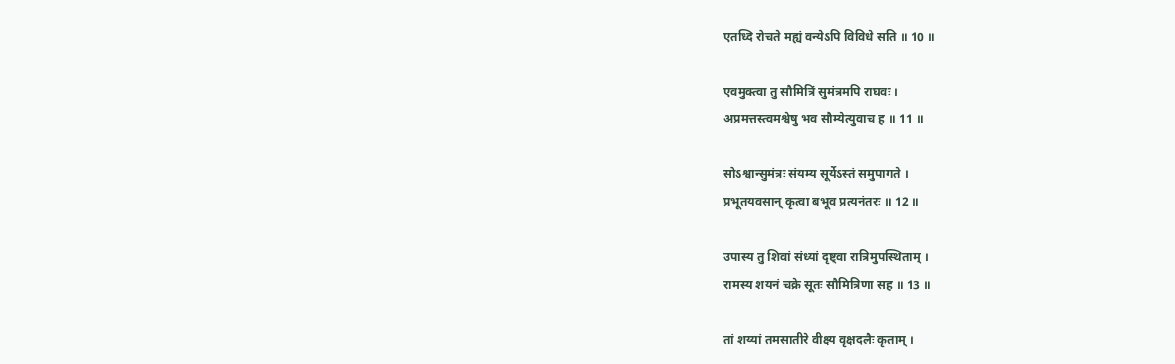एतध्दि रोचते मह्यं वन्येऽपि विविधे सति ॥ 10 ॥

एवमुक्त्वा तु सौमित्रिं सुमंत्रमपि राघवः ।
अप्रमत्तस्त्वमश्वेषु भव सौम्येत्युवाच ह ॥ 11 ॥

सोऽश्वान्सुमंत्रः संयम्य सूर्येऽस्तं समुपागते ।
प्रभूतयवसान् कृत्वा बभूव प्रत्यनंतरः ॥ 12 ॥

उपास्य तु शिवां संध्यां दृष्ट्वा रात्रिमुपस्थिताम् ।
रामस्य शयनं चक्रे सूतः सौमित्रिणा सह ॥ 13 ॥

तां शय्यां तमसातीरे वीक्ष्य वृक्षदलैः कृताम् ।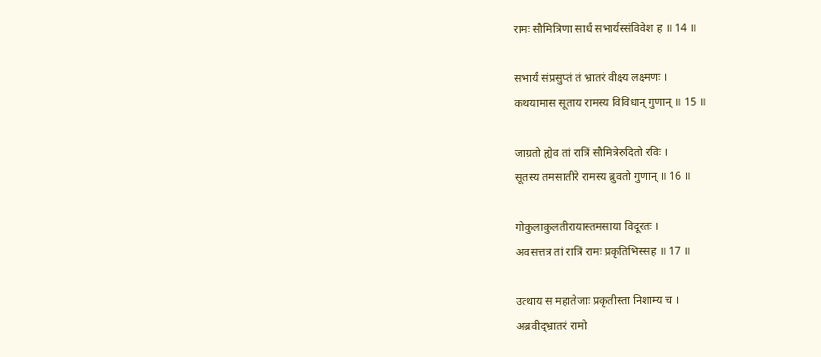रामः सौमित्रिणा सार्धं सभार्यस्संविवेश ह ॥ 14 ॥

सभार्यं संप्रसुप्तं तं भ्रातरं वीक्ष्य लक्ष्मणः ।
कथयामास सूताय रामस्य विविधान् गुणान् ॥ 15 ॥

जाग्रतो ह्येव तां रात्रिं सौमित्रेरुदितो रविः ।
सूतस्य तमसातीरे रामस्य ब्रुवतो गुणान् ॥ 16 ॥

गोकुलाकुलतीरायास्तमसाया विदूरतः ।
अवसत्तत्र तां रात्रिं रामः प्रकृतिभिस्सह ॥ 17 ॥

उत्थाय स महातेजाः प्रकृतीस्ता निशाम्य च ।
अब्रवीद्भ्रातरं रामो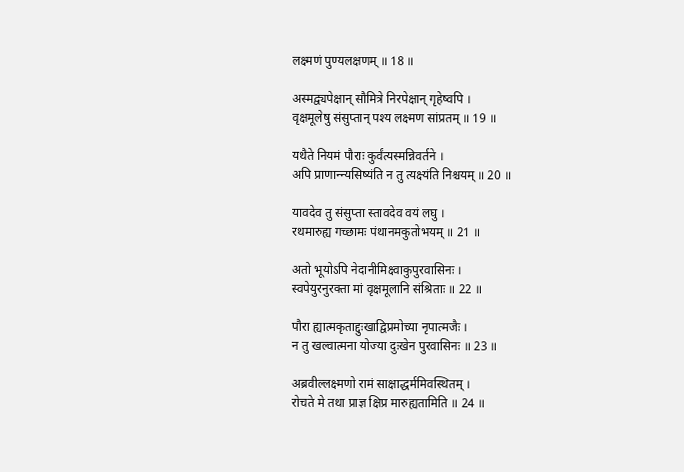लक्ष्मणं पुण्यलक्षणम् ॥ 18 ॥

अस्मद्व्यपेक्षान् सौमित्रे निरपेक्षान् गृहेष्वपि ।
वृक्षमूलेषु संसुप्तान् पश्य लक्ष्मण सांप्रतम् ॥ 19 ॥

यथैते नियमं पौराः कुर्वंत्यस्मन्निवर्तने ।
अपि प्राणान्न्यसिष्यंति न तु त्यक्ष्यंति निश्चयम् ॥ 20 ॥

यावदेव तु संसुप्ता स्तावदेव वयं लघु ।
रथमारुह्य गच्छामः पंथानमकुतोभयम् ॥ 21 ॥

अतो भूयोऽपि नेदानीमिक्ष्वाकुपुरवासिनः ।
स्वपेयुरनुरक्ता मां वृक्षमूलानि संश्रिताः ॥ 22 ॥

पौरा ह्यात्मकृताद्दुःखाद्विप्रमोच्या नृपात्मजैः ।
न तु खल्वात्मना योज्या दुःखेन पुरवासिनः ॥ 23 ॥

अब्रवील्लक्ष्मणो रामं साक्षाद्धर्ममिवस्थितम् ।
रोचते मे तथा प्राज्ञ क्षिप्र मारुह्यतामिति ॥ 24 ॥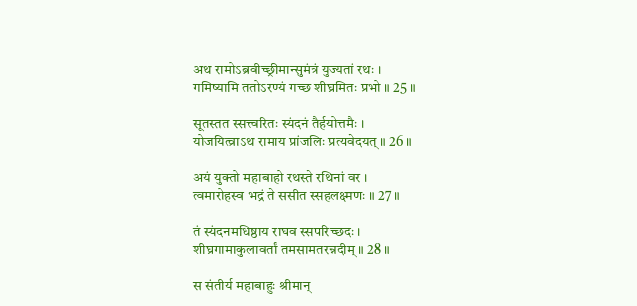अथ रामोऽब्रवीच्छ्रीमान्सुमंत्रं युज्यतां रथः ।
गमिष्यामि ततोऽरण्यं गच्छ शीघ्रमितः प्रभो ॥ 25 ॥

सूतस्तत स्सत्त्वरितः स्यंदनं तैर्हयोत्तमैः ।
योजयित्व्राऽथ रामाय प्रांजलिः प्रत्यवेदयत् ॥ 26 ॥

अयं युक्तो महाबाहो रथस्ते रथिनां वर ।
त्वमारोहस्व भद्रं ते ससीत स्सहलक्ष्मणः ॥ 27 ॥

तं स्यंदनमधिष्ठाय राघव स्सपरिच्छदः ।
शीघ्रगामाकुलावर्तां तमसामतरन्नदीम् ॥ 28 ॥

स संतीर्य महाबाहुः श्रीमान्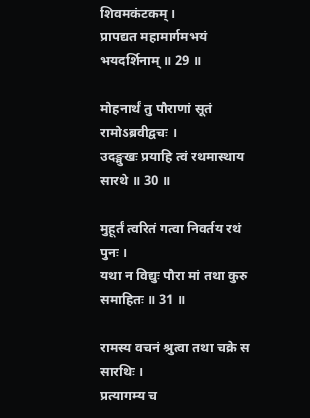शिवमकंटकम् ।
प्रापद्यत महामार्गमभयं भयदर्शिनाम् ॥ 29 ॥

मोहनार्थं तु पौराणां सूतं रामोऽब्रवीद्वचः ।
उदङ्मुखः प्रयाहि त्वं रथमास्थाय सारथे ॥ 30 ॥

मुहूर्तं त्वरितं गत्वा निवर्तय रथं पुनः ।
यथा न विद्युः पौरा मां तथा कुरु समाहितः ॥ 31 ॥

रामस्य वचनं श्रुत्वा तथा चक्रे स सारथिः ।
प्रत्यागम्य च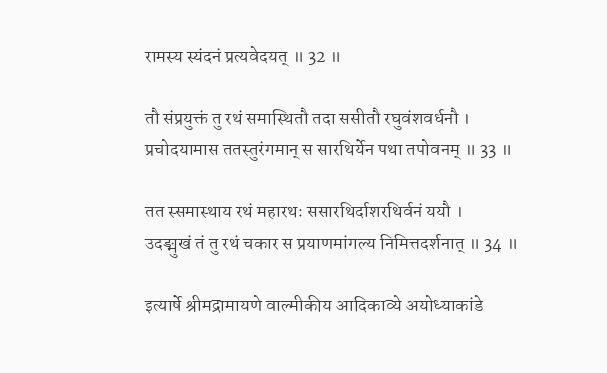रामस्य स्यंदनं प्रत्यवेदयत् ॥ 32 ॥

तौ संप्रयुक्तं तु रथं समास्थितौ तदा ससीतौ रघुवंशवर्धनौ ।
प्रचोदयामास ततस्तुरंगमान् स सारथिर्येन पथा तपोवनम् ॥ 33 ॥

तत स्समास्थाय रथं महारथः ससारथिर्दाशरथिर्वनं ययौ ।
उदङ्मुखं तं तु रथं चकार स प्रयाणमांगल्य निमित्तदर्शनात् ॥ 34 ॥

इत्यार्षे श्रीमद्रामायणे वाल्मीकीय आदिकाव्ये अयोध्याकांडे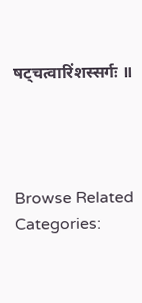षट्चत्वारिंशस्सर्गः ॥




Browse Related Categories: